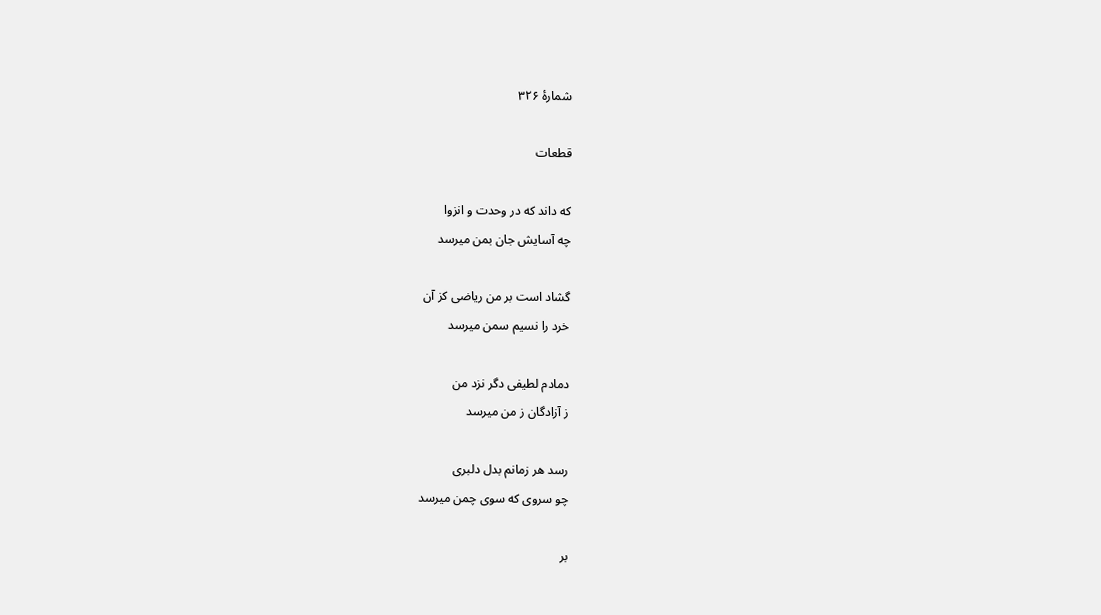شمارهٔ ٣٢۶

قطعات

که داند که در وحدت و انزوا
چه آسایش جان بمن میرسد

گشاد است بر من ریاضی کز آن
خرد را نسیم سمن میرسد

دمادم لطیفی دگر نزد من
ز آزادگان ز من میرسد

رسد هر زمانم بدل دلبری
چو سروی که سوی چمن میرسد

بر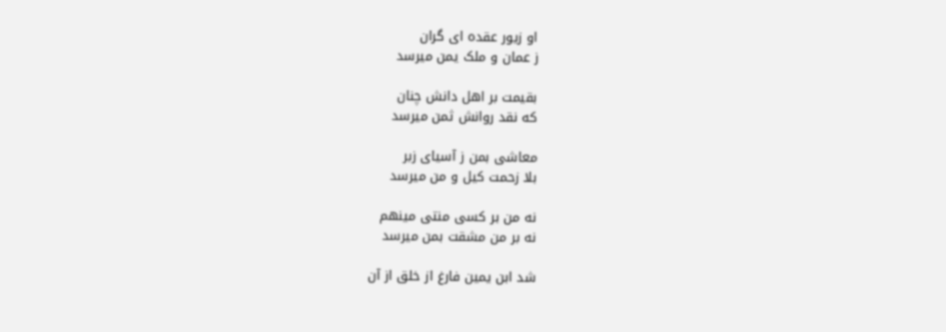او زیور عقده ای گران
ز عمان و ملک یمن میرسد

بقیمت بر اهل دانش چنان
که نقد روانش ثمن میرسد

معاشی بمن ز آسیای زبر
بلا زحمت کیل و من میرسد

نه من بر کسی منتی مینهم
نه بر من مشقت بمن میرسد

شد ابن یمین فارغ از خلق از آن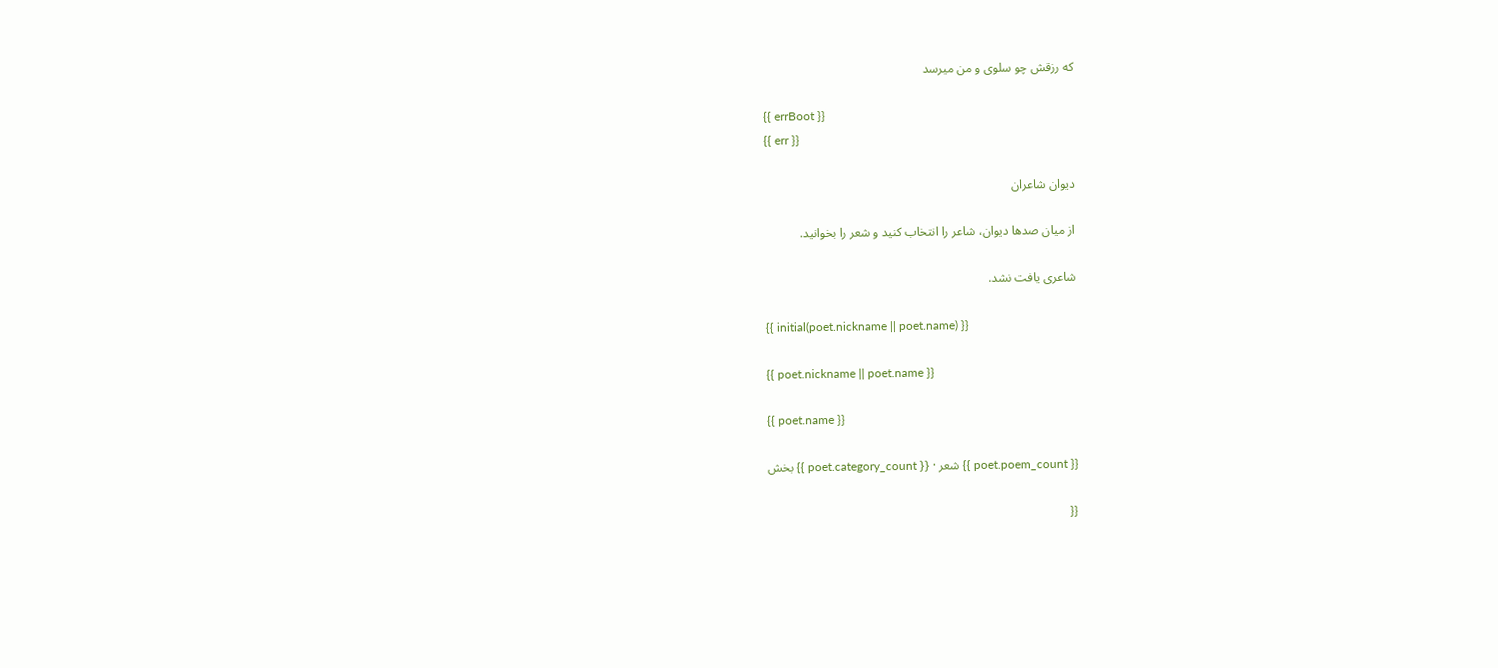که رزقش چو سلوی و من میرسد

{{ errBoot }}
{{ err }}

دیوان شاعران

از میان صدها دیوان، شاعر را انتخاب کنید و شعر را بخوانید.

شاعری یافت نشد.

{{ initial(poet.nickname || poet.name) }}

{{ poet.nickname || poet.name }}

{{ poet.name }}

{{ poet.poem_count }} شعر · {{ poet.category_count }} بخش

{{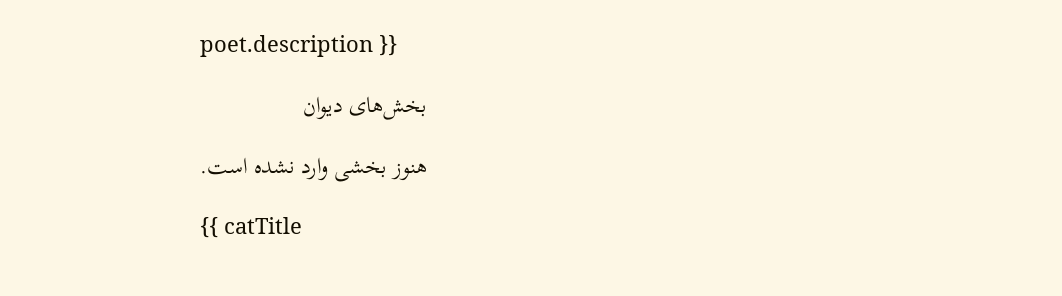poet.description }}

بخش‌های دیوان

هنوز بخشی وارد نشده است.

{{ catTitle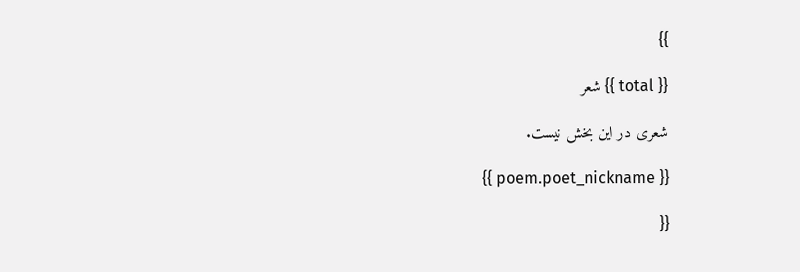}}

{{ total }} شعر

شعری در این بخش نیست.

{{ poem.poet_nickname }}

{{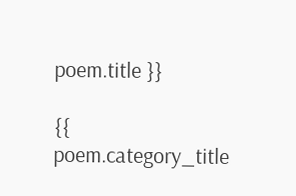poem.title }}

{{ poem.category_title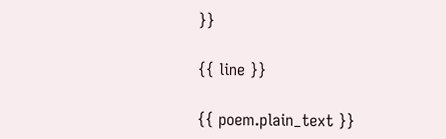}}

{{ line }}

{{ poem.plain_text }}